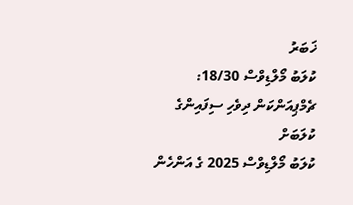ޚަބަރު
ކުލަބު މޯލްޑިވްސް 18/30: ޗެމްޕިއަންކަން ދިވެހި ސިފައިންގެ ކުލަބަށް
ކުލަބު މޯލްޑިވްސް 2025 ގެ އަންހެން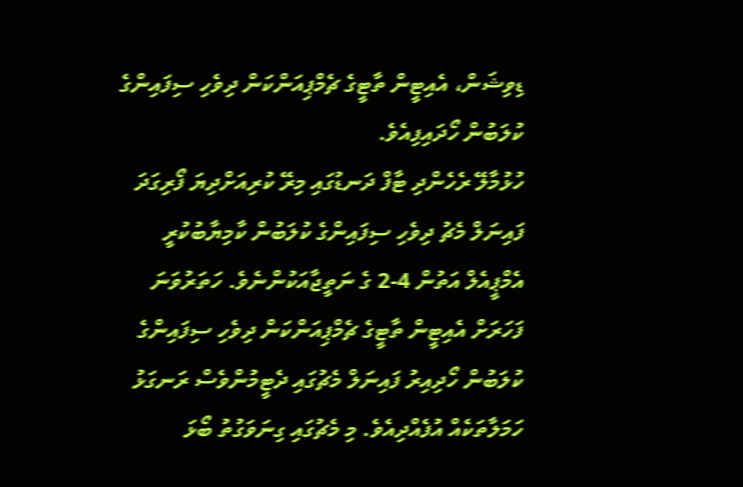ޑިވިޝަން، އެއިޓީން ތާޓީގެ ޗެމްޕިއަންކަން ދިވެހި ސިފައިންގެ ކުލަބުން ހޯދައިފިއެވެ.
ހުޅުމާލޭ ރެހެންދި ޓާފް ދަނޑުގައި މިރޭ ކުރިއަށްދިޔަ ފޯރިގަދަ ފައިނަލް މެޗު ދިވެހި ސިފައިންގެ ކުލަބުން ކާމިޔާބުކުރީ އެމްޕީއެލް އަތުން 4-2 ގެ ނަތީޖާއަކުންނެވެ. ހަތަރުވަނަ ފަހަރަށް އެއިޓީން ތާޓީގެ ޗެމްޕިއަންކަން ދިވެހި ސިފައިންގެ ކުލަބުން ހޯދިއިރު ފައިނަލް މެޗުގައި ދެޓީމުންވެސް ރަނގަޅު ހަމަލާތަކެއް އުފެއްދިއެވެ. މި މެޗުގައި ގިނަވަގުތު ބޯޅަ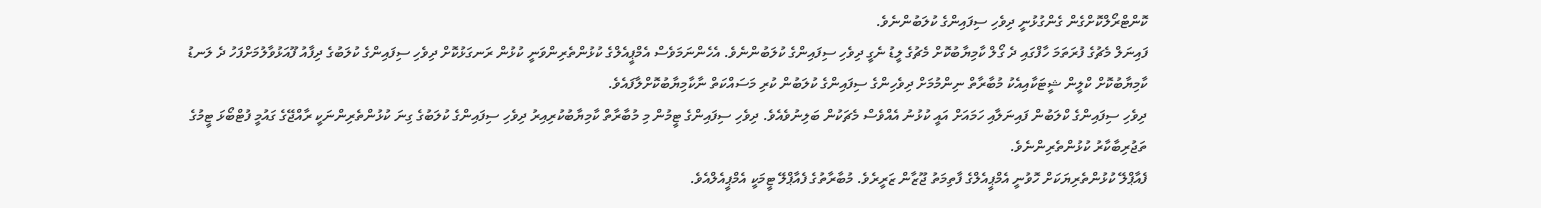ކޮންޓްރޯލްކޮށްގެން ގެންގުޅުނީ ދިވެހި ސިފައިންގެ ކުލަބުންނެވެ.
ފައިނަލް މެޗުގެ ފުރަތަމަ ހާފްގައި ދެ ގޯލް ކާމިޔާބުކޮށް މެޗުގެ ލީޑު ނެގީ ދިވެހި ސިފައިންގެ ކުލަބުންނެވެ. އެހެންނަމަވެސް އެމްޕީއެލްގެ ކުޅުންތެރިންވަނީ ކުޅުން ރަނގަޅުކޮށް ދިވެހި ސިފައިންގެ ކުލަބުގެ ދިފާއު ފޫއަޅުވާލުމަށްފަހު ދެ ލަނޑު ކާމިޔާބުކޮށް ކްލީން ޝީޓަކާއިއެކު މުބާރާތް ނިންމުމަށް ދިވެހިންގެ ސިފައިންގެ ކުލަބުން ކުރި މަސައްކަތް ނާކާމިޔާބުކޮށްލާފައެވެ.
ދިވެހި ސިފައިންގެ ކްލަބުން ފައިނަލާއި ހަމައަށް އައީ ކުޅުނު އެއްވެސް މެޗަކުން ބަލިނުވެއެވެ. ދިވެހި ސިފައިންގެ ޓީމުން މި މުބާރާތް ކާމިޔާބުކުރިއިރު ދިވެހި ސިފައިންގެ ކުލަބުގެ ގިނަ ކުޅުންތެރިންނަކީ ރާއްޖޭގެ ގައުމީ ފުޓްބޯޅަ ޓީމުގެ ތަޖުރިބާކާރު ކުޅުންތެރިންނެވެ.
ފެއާޕްލޭ ކުޅުންތެރިޔަކަށް ހޮވުނީ އެމްޕީއެލްގެ ފާތިމަތު ޖޫޒާން ޒަރީރެވެ. މުބާރާތުގެ ފެއާޕްލޭ ޓީމަކީ އެމްޕީއެލްއެވެ.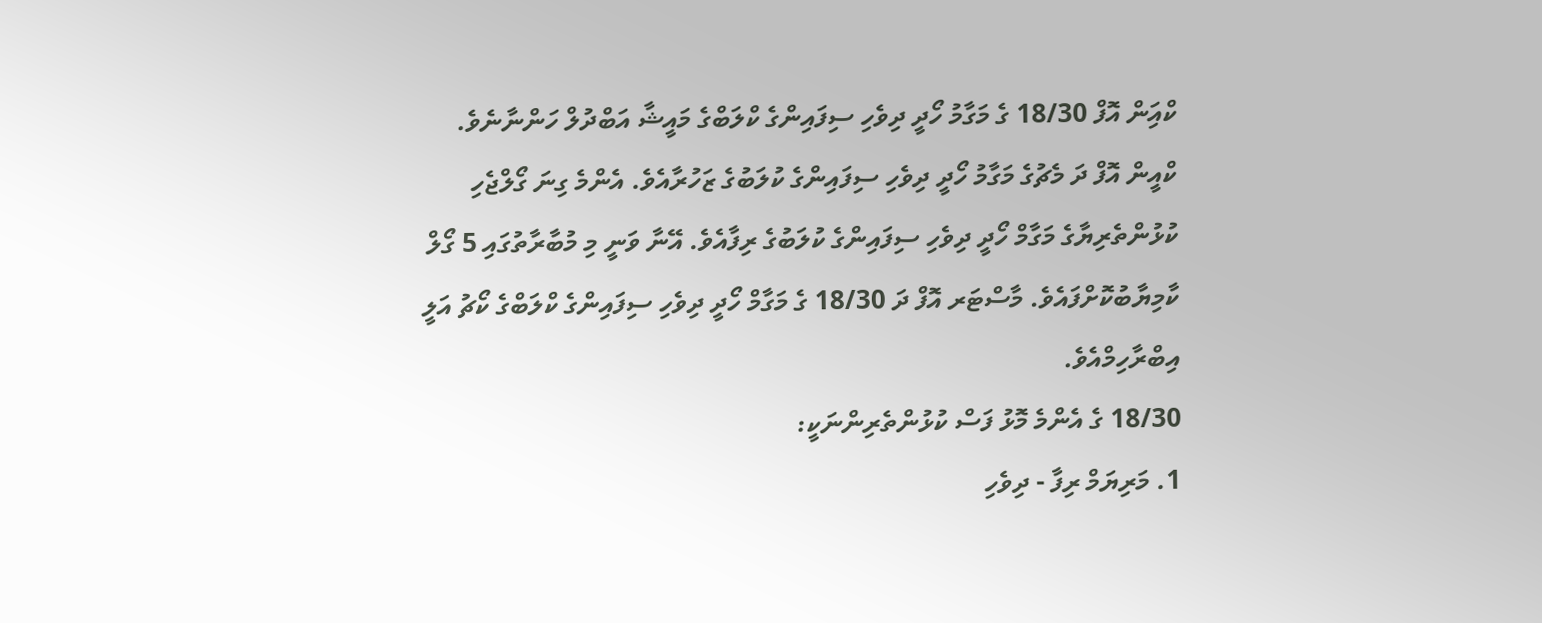ކްއަިން އޮފް 18/30 ގެ މަގާމު ހޯދީ ދިވެހި ސިފައިންގެ ކްލަބްގެ މައީޝާ އަބްދުލް ހަންނާނެވެ.
ކްއީން އޮފް ދަ މެޗުގެ މަގާމު ހޯދީ ދިވެހި ސިފައިންގެ ކުލަބުގެ ޒަހުރާއެވެ. އެންމެ ގިނަ ގޯލްޖެހި ކުޅުންތެރިޔާގެ މަގާމް ހޯދީ ދިވެހި ސިފައިންގެ ކުލަބުގެ ރިފާއެވެ. އޭނާ ވަނީ މި މުބާރާތުގައި 5 ގޯލް ކާމިޔާބުކޮށްފައެވެ. މާސްޓަރ އޮފް ދަ 18/30 ގެ މަގާމް ހޯދީ ދިވެހި ސިފައިންގެ ކްލަބްގެ ކޯޗު އަލީ އިބްރާހިމްއެވެ.
18/30 ގެ އެންމެ މޮޅު ފަސް ކުޅުންތެރިންނަކީ:
1. މަރިޔަމް ރިފާ - ދިވެހި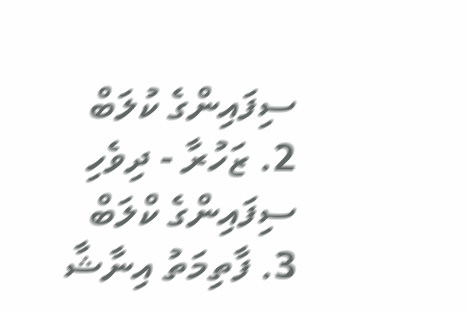ސިފައިންގެ ކުލަބް
2. ޒަހުރާ - ދިވެހި ސިފައިންގެ ކްލަބް
3. ފާތިމަތު އިނާޝާ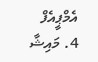އެމްޕީއެފް
4. މައިޝާ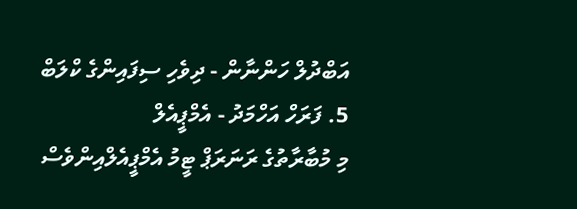އަބްދުލް ހަންނާން - ދިވެހި ސިފައިންގެ ކްލަބް
5. ފަރަހް އަހްމަދު - އެމްޕީއެލް
މި މުބާރާތުގެ ރަނަރަޕް ޓީމު އެމްޕީއެލްއިންވެސް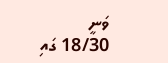ވަނީ 18/30 ގައި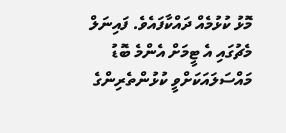މޮޅު ކުޅުމެއް ދައްކާފައެވެ. ފައިނަލް މެޗުގައި އެ ޓީމަށް އެންމެ ބޮޑު މައްސަލައަކަށްވީ ކުޅުންތެރިންގެ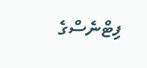ފިޓްނެސްގެ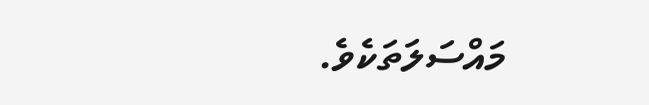މައްސަލަތަކެވެ.